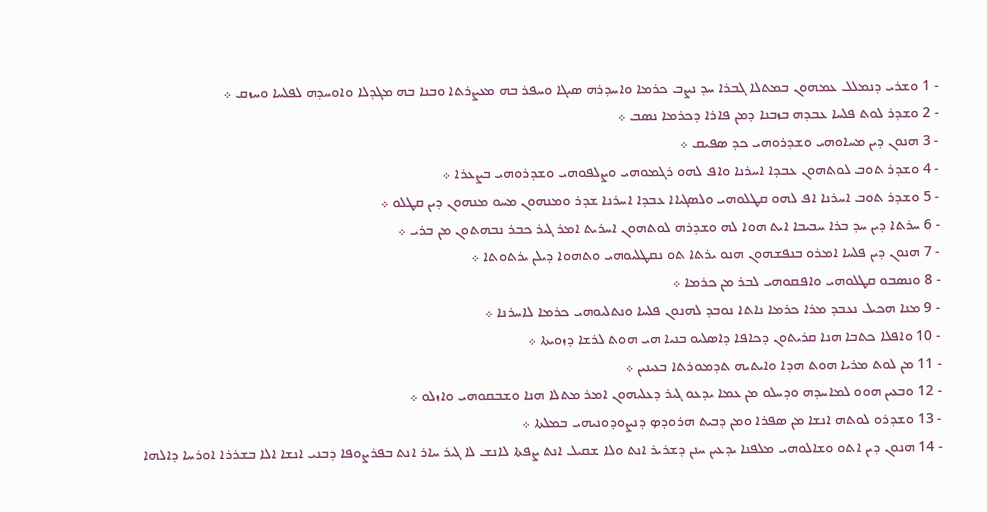- 1 ܘܫܪܝ ܕܢܡܠܠ ܥܡܗܘܢ ܒܡܬܠܐ ܓܒܪܐ ܚܕ ܢܨܒ ܟܪܡܐ ܘܐܚܕܪܗ ܤܝܓܐ ܘܚܦܪ ܒܗ ܡܥܨܪܬܐ ܘܒܢܐ ܒܗ ܡܓܕܠܐ ܘܐܘܚܕܗ ܠܦܠܚܐ ܘܚܙܩ ܀
- 2 ܘܫܕܪ ܠܘܬ ܦܠܚܐ ܥܒܕܗ ܒܙܒܢܐ ܕܡܢ ܦܐܪܐ ܕܟܪܡܐ ܢܤܒ ܀
- 3 ܗܢܘܢ ܕܝܢ ܡܚܐܘܗܝ ܘܫܕܪܘܗܝ ܟܕ ܤܦܝܩ ܀
- 4 ܘܫܕܪ ܬܘܒ ܠܘܬܗܘܢ ܥܒܕܐ ܐܚܪܢܐ ܘܐܦ ܠܗܘ ܪܓܡܘܗܝ ܘܨܠܦܘܗܝ ܘܫܕܪܘܗܝ ܒܨܥܪܐ ܀
- 5 ܘܫܕܪ ܬܘܒ ܐܚܪܢܐ ܐܦ ܠܗܘ ܩܛܠܘܗܝ ܘܠܤܓܝܐܐ ܥܒܕܐ ܐܚܪܢܐ ܫܕܪ ܘܡܢܗܘܢ ܡܚܘ ܡܢܗܘܢ ܕܝܢ ܩܛܠܘ ܀
- 6 ܚܪܬܐ ܕܝܢ ܚܕ ܒܪܐ ܚܒܝܒܐ ܐܝܬ ܗܘܐ ܠܗ ܘܫܕܪܗ ܠܘܬܗܘܢ ܐܚܪܝܬ ܐܡܪ ܓܝܪ ܟܒܪ ܢܒܗܬܘܢ ܡܢ ܒܪܝ ܀
- 7 ܗܢܘܢ ܕܝܢ ܦܠܚܐ ܐܡܪܘ ܒܢܦܫܗܘܢ ܗܢܘ ܝܪܬܐ ܬܘ ܢܩܛܠܝܘܗܝ ܘܬܗܘܐ ܕܝܠܢ ܝܪܬܘܬܐ ܀
- 8 ܘܢܤܒܘ ܩܛܠܘܗܝ ܘܐܦܩܘܗܝ ܠܒܪ ܡܢ ܟܪܡܐ ܀
- 9 ܡܢܐ ܗܟܝܠ ܢܥܒܕ ܡܪܐ ܟܪܡܐ ܢܐܬܐ ܢܘܒܕ ܠܗܢܘܢ ܦܠܚܐ ܘܢܬܠܝܘܗܝ ܟܪܡܐ ܠܐܚܪܢܐ ܀
- 10 ܘܐܦܠܐ ܟܬܒܐ ܗܢܐ ܩܪܝܬܘܢ ܕܟܐܦܐ ܕܐܤܠܝܘ ܒܢܝܐ ܗܝ ܗܘܬ ܠܪܫܐ ܕܙܘܝܬܐ ܀
- 11 ܡܢ ܠܘܬ ܡܪܝܐ ܗܘܬ ܗܕܐ ܘܐܝܬܝܗ ܬܕܡܘܪܬܐ ܒܥܝܢܝܢ ܀
- 12 ܘܒܥܝܢ ܗܘܘ ܠܡܐܚܕܗ ܘܕܚܠܘ ܡܢ ܥܡܐ ܝܕܥܘ ܓܝܪ ܕܥܠܝܗܘܢ ܐܡܪ ܡܬܠܐ ܗܢܐ ܘܫܒܩܘܗܝ ܘܐܙܠܘ ܀
- 13 ܘܫܕܪܘ ܠܘܬܗ ܐܢܫܐ ܡܢ ܤܦܪܐ ܘܡܢ ܕܒܝܬ ܗܪܘܕܤ ܕܢܨܘܕܘܢܝܗܝ ܒܡܠܬܐ ܀
- 14 ܗܢܘܢ ܕܝܢ ܐܬܘ ܘܫܐܠܘܗܝ ܡܠܦܢܐ ܝܕܥܝܢ ܚܢܢ ܕܫܪܝܪ ܐܢܬ ܘܠܐ ܫܩܝܠ ܐܢܬ ܨܦܬܐ ܠܐܢܫ ܠܐ ܓܝܪ ܚܐܪ ܐܢܬ ܒܦܪܨܘܦܐ ܕܒܢܝ ܐܢܫܐ ܐܠܐ ܒܫܪܪܐ ܐܘܪܚܐ ܕܐܠܗܐ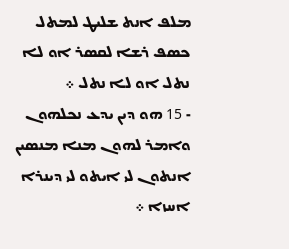ܡܠܦ ܐܢܬ ܫܠܝܛ ܠܡܬܠ ܟܤܦ ܪܫܐ ܠܩܤܪ ܐܘ ܠܐ ܢܬܠ ܐܘ ܠܐ ܢܬܠ ܀
- 15 ܗܘ ܕܝܢ ܝܕܥ ܢܟܠܗܘܢ ܘܐܡܪ ܠܗܘܢ ܡܢܐ ܡܢܤܝܢ ܐܢܬܘܢ ܠܝ ܐܝܬܘ ܠܝ ܕܝܢܪܐ ܐܚܙܐ ܀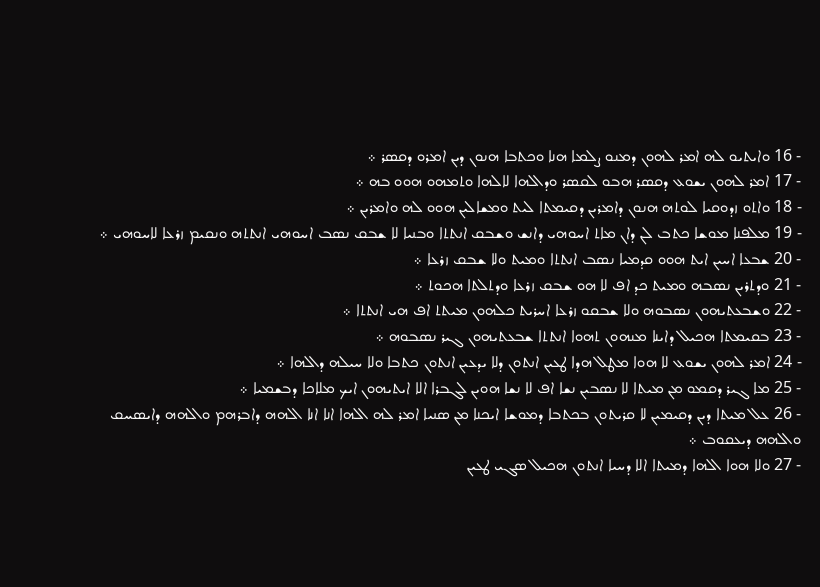- 16 ܘܐܝܬܝܘ ܠܗ ܐܡܪ ܠܗܘܢ ܕܡܢܘ ܨܠܡܐ ܗܢܐ ܘܟܬܒܐ ܗܢܘܢ ܕܝܢ ܐܡܪܘ ܕܩܤܪ ܀
- 17 ܐܡܪ ܠܗܘܢ ܝܫܘܥ ܕܩܤܪ ܗܒܘ ܠܩܤܪ ܘܕܐܠܗܐ ܠܐܠܗܐ ܘܬܡܗܘ ܗܘܘ ܒܗ ܀
- 18 ܘܐܬܘ ܙܕܘܩܝܐ ܠܘܬܗ ܗܢܘܢ ܕܐܡܪܝܢ ܕܩܝܡܬܐ ܠܝܬ ܘܡܫܐܠܝܢ ܗܘܘ ܠܗ ܘܐܡܪܝܢ ܀
- 19 ܡܠܦܢܐ ܡܘܫܐ ܟܬܒ ܠܢ ܕܐܢ ܡܐܬ ܐܚܘܗܝ ܕܐܢܫ ܘܫܒܩ ܐܢܬܬܐ ܘܒܢܝܐ ܠܐ ܫܒܩ ܢܤܒ ܐܚܘܗܝ ܐܢܬܬܗ ܘܢܩܝܡ ܙܪܥܐ ܠܐܚܘܗܝ ܀
- 20 ܫܒܥܐ ܐܚܝܢ ܐܝܬ ܗܘܘ ܩܕܡܝܐ ܢܤܒ ܐܢܬܬܐ ܘܡܝܬ ܘܠܐ ܫܒܩ ܙܪܥܐ ܀
- 21 ܘܕܬܪܝܢ ܢܤܒܗ ܘܡܝܬ ܟܕ ܐܦ ܠܐ ܗܘ ܫܒܩ ܙܪܥܐ ܘܕܬܠܬܐ ܗܟܘܬ ܀
- 22 ܘܫܒܥܬܝܗܘܢ ܢܤܒܘܗ ܘܠܐ ܫܒܩܘ ܙܪܥܐ ܐܚܪܝܬ ܟܠܗܘܢ ܡܝܬܬ ܐܦ ܗܝ ܐܢܬܬܐ ܀
- 23 ܒܩܝܡܬܐ ܗܟܝܠ ܕܐܝܢܐ ܡܢܗܘܢ ܬܗܘܐ ܐܢܬܬܐ ܫܒܥܬܝܗܘܢ ܓܝܪ ܢܤܒܘܗ ܀
- 24 ܐܡܪ ܠܗܘܢ ܝܫܘܥ ܠܐ ܗܘܐ ܡܛܠ ܗܕܐ ܛܥܝܢ ܐܢܬܘܢ ܕܠܐ ܝܕܥܝܢ ܐܢܬܘܢ ܟܬܒܐ ܘܠܐ ܚܝܠܗ ܕܐܠܗܐ ܀
- 25 ܡܐ ܓܝܪ ܕܩܡܘ ܡܢ ܡܝܬܐ ܠܐ ܢܤܒܝܢ ܢܫܐ ܐܦ ܠܐ ܢܫܐ ܗܘܝܢ ܠܓܒܪܐ ܐܠܐ ܐܝܬܝܗܘܢ ܐܝܟ ܡܠܐܟܐ ܕܒܫܡܝܐ ܀
- 26 ܥܠ ܡܝܬܐ ܕܝܢ ܕܩܝܡܝܢ ܠܐ ܩܪܝܬܘܢ ܒܟܬܒܐ ܕܡܘܫܐ ܐܝܟܢܐ ܡܢ ܤܢܝܐ ܐܡܪ ܠܗ ܐܠܗܐ ܐܢܐ ܐܢܐ ܐܠܗܗ ܕܐܒܪܗܡ ܘܐܠܗܗ ܕܐܝܤܚܩ ܘܐܠܗܗ ܕܝܥܩܘܒ ܀
- 27 ܘܠܐ ܗܘܐ ܐܠܗܐ ܕܡܝܬܐ ܐܠܐ ܕܚܝܐ ܐܢܬܘܢ ܗܟܝܠ ܤܓܝ ܛܥܝܢ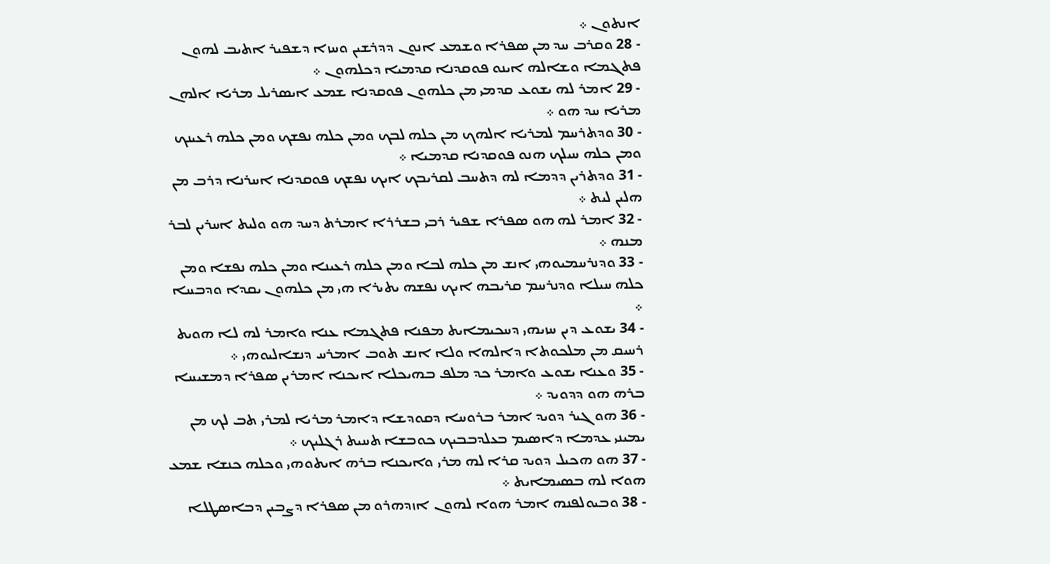ܐܢܬܘܢ ܀
- 28 ܘܩܪܒ ܚܕ ܡܢ ܤܦܪܐ ܘܫܡܥ ܐܢܘܢ ܕܕܪܫܝܢ ܘܚܙܐ ܕܫܦܝܪ ܐܬܝܒ ܠܗܘܢ ܦܬܓܡܐ ܘܫܐܠܗ ܐܝܢܘ ܦܘܩܕܢܐ ܩܕܡܝܐ ܕܟܠܗܘܢ ܀
- 29 ܐܡܪ ܠܗ ܝܫܘܥ ܩܕܡܝ ܡܢ ܟܠܗܘܢ ܦܘܩܕܢܐ ܫܡܥ ܐܝܤܪܝܠ ܡܪܝܐ ܐܠܗܢ ܡܪܝܐ ܚܕ ܗܘ ܀
- 30 ܘܕܬܪܚܡ ܠܡܪܝܐ ܐܠܗܟ ܡܢ ܟܠܗ ܠܒܟ ܘܡܢ ܟܠܗ ܢܦܫܟ ܘܡܢ ܟܠܗ ܪܥܝܢܟ ܘܡܢ ܟܠܗ ܚܝܠܟ ܗܢܘ ܦܘܩܕܢܐ ܩܕܡܝܐ ܀
- 31 ܘܕܬܪܝܢ ܕܕܡܐ ܠܗ ܕܬܚܒ ܠܩܪܝܒܟ ܐܝܟ ܢܦܫܟ ܦܘܩܕܢܐ ܐܚܪܢܐ ܕܪܒ ܡܢ ܗܠܝܢ ܠܝܬ ܀
- 32 ܐܡܪ ܠܗ ܗܘ ܤܦܪܐ ܫܦܝܪ ܪܒܝ ܒܫܪܪܐ ܐܡܪܬ ܕܚܕ ܗܘ ܘܠܝܬ ܐܚܪܝܢ ܠܒܪ ܡܢܗ ܀
- 33 ܘܕܢܪܚܡܝܘܗܝ ܐܢܫ ܡܢ ܟܠܗ ܠܒܐ ܘܡܢ ܟܠܗ ܪܥܝܢܐ ܘܡܢ ܟܠܗ ܢܦܫܐ ܘܡܢ ܟܠܗ ܚܝܠܐ ܘܕܢܪܚܡ ܩܪܝܒܗ ܐܝܟ ܢܦܫܗ ܝܬܝܪܐ ܗܝ ܡܢ ܟܠܗܘܢ ܝܩܕܐ ܘܕܒܚܐ ܀
- 34 ܝܫܘܥ ܕܝܢ ܚܙܝܗܝ ܕܚܟܝܡܐܝܬ ܡܦܢܐ ܦܬܓܡܐ ܥܢܐ ܘܐܡܪ ܠܗ ܠܐ ܗܘܝܬ ܪܚܝܩ ܡܢ ܡܠܟܘܬܐ ܕܐܠܗܐ ܘܠܐ ܐܢܫ ܬܘܒ ܐܡܪܚ ܕܢܫܐܠܝܘܗܝ ܀
- 35 ܘܥܢܐ ܝܫܘܥ ܘܐܡܪ ܟܕ ܡܠܦ ܒܗܝܟܠܐ ܐܝܟܢܐ ܐܡܪܝܢ ܤܦܪܐ ܕܡܫܝܚܐ ܒܪܗ ܗܘ ܕܕܘܝܕ ܀
- 36 ܗܘ ܓܝܪ ܕܘܝܕ ܐܡܪ ܒܪܘܚܐ ܕܩܘܕܫܐ ܕܐܡܪ ܡܪܝܐ ܠܡܪܝ ܬܒ ܠܟ ܡܢ ܝܡܝܢܝ ܥܕܡܐ ܕܐܤܝܡ ܒܥܠܕܒܒܝܟ ܟܘܒܫܐ ܬܚܝܬ ܪܓܠܝܟ ܀
- 37 ܗܘ ܗܟܝܠ ܕܘܝܕ ܩܪܐ ܠܗ ܡܪܝ ܘܐܝܟܢܐ ܒܪܗ ܐܝܬܘܗܝ ܘܟܠܗ ܟܢܫܐ ܫܡܥ ܗܘܐ ܠܗ ܒܤܝܡܐܝܬ ܀
- 38 ܘܒܝܘܠܦܢܗ ܐܡܪ ܗܘܐ ܠܗܘܢ ܐܙܕܗܪܘ ܡܢ ܤܦܪܐ ܕܨܒܝܢ ܕܒܐܤܛܠܐ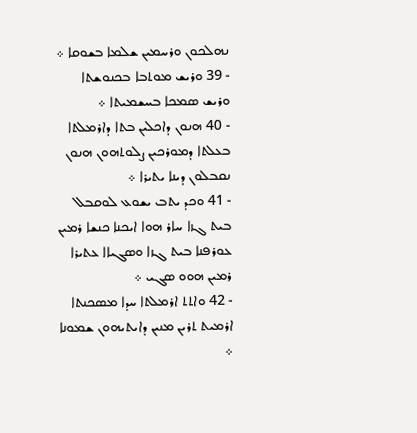ܢܗܠܟܘܢ ܘܪܚܡܝܢ ܫܠܡܐ ܒܫܘܩܐ ܀
- 39 ܘܪܝܫ ܡܘܬܒܐ ܒܟܢܘܫܬܐ ܘܪܝܫ ܤܡܟܐ ܒܚܫܡܝܬܐ ܀
- 40 ܗܢܘܢ ܕܐܟܠܝܢ ܒܬܐ ܕܐܪܡܠܬܐ ܒܥܠܬܐ ܕܡܘܪܟܝܢ ܨܠܘܬܗܘܢ ܗܢܘܢ ܢܩܒܠܘܢ ܕܝܢܐ ܝܬܝܪܐ ܀
- 41 ܘܟܕ ܝܬܒ ܝܫܘܥ ܠܘܩܒܠ ܒܝܬ ܓܙܐ ܚܐܪ ܗܘܐ ܐܝܟܢܐ ܟܢܫܐ ܪܡܝܢ ܥܘܪܦܢܐ ܒܝܬ ܓܙܐ ܘܤܓܝܐܐ ܥܬܝܪܐ ܪܡܝܢ ܗܘܘ ܤܓܝ ܀
- 42 ܘܐܬܬ ܐܪܡܠܬܐ ܚܕܐ ܡܤܟܢܬܐ ܐܪܡܝܬ ܬܪܝܢ ܡܢܝܢ ܕܐܝܬܝܗܘܢ ܫܡܘܢܐ ܀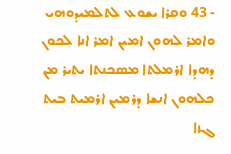- 43 ܘܩܪܐ ܝܫܘܥ ܠܬܠܡܝܕܘܗܝ ܘܐܡܪ ܠܗܘܢ ܐܡܝܢ ܐܡܪ ܐܢܐ ܠܟܘܢ ܕܗܕܐ ܐܪܡܠܬܐ ܡܤܟܢܬܐ ܝܬܝܪ ܡܢ ܟܠܗܘܢ ܐܢܫܐ ܕܪܡܝܢ ܐܪܡܝܬ ܒܝܬ ܓܙܐ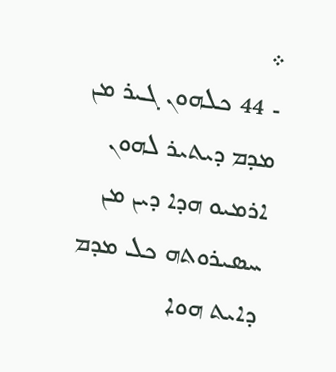܀
- 44 ܟܠܗܘܢ ܓܝܪ ܡܢ ܡܕܡ ܕܝܬܝܪ ܠܗܘܢ ܐܪܡܝܘ ܗܕܐ ܕܝܢ ܡܢ ܚܤܝܪܘܬܗ ܟܠ ܡܕܡ ܕܐܝܬ ܗܘܐ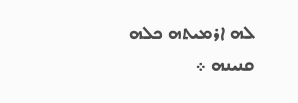ܠܗ ܐܪܡܝܬܗ ܟܠܗ ܩܢܝܢܗ ܀